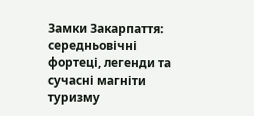Замки Закарпаття: середньовічні фортеці, легенди та сучасні магніти туризму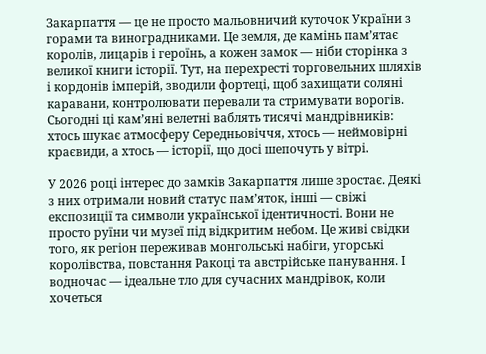Закарпаття — це не просто мальовничий куточок України з горами та виноградниками. Це земля, де камінь пам’ятає королів, лицарів і героїнь, а кожен замок — ніби сторінка з великої книги історії. Тут, на перехресті торговельних шляхів і кордонів імперій, зводили фортеці, щоб захищати соляні каравани, контролювати перевали та стримувати ворогів. Сьогодні ці кам’яні велетні ваблять тисячі мандрівників: хтось шукає атмосферу Середньовіччя, хтось — неймовірні краєвиди, а хтось — історії, що досі шепочуть у вітрі.

У 2026 році інтерес до замків Закарпаття лише зростає. Деякі з них отримали новий статус пам’яток, інші — свіжі експозиції та символи української ідентичності. Вони не просто руїни чи музеї під відкритим небом. Це живі свідки того, як регіон переживав монгольські набіги, угорські королівства, повстання Ракоці та австрійське панування. І водночас — ідеальне тло для сучасних мандрівок, коли хочеться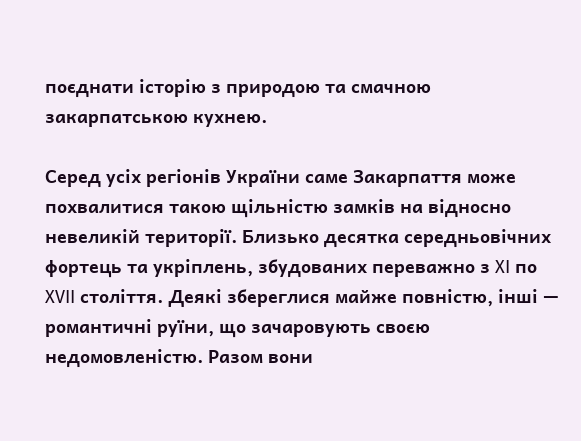поєднати історію з природою та смачною закарпатською кухнею.

Серед усіх регіонів України саме Закарпаття може похвалитися такою щільністю замків на відносно невеликій території. Близько десятка середньовічних фортець та укріплень, збудованих переважно з XI по XVII століття. Деякі збереглися майже повністю, інші — романтичні руїни, що зачаровують своєю недомовленістю. Разом вони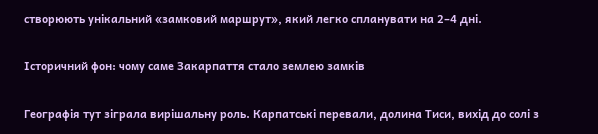створюють унікальний «замковий маршрут», який легко спланувати на 2–4 дні.

Історичний фон: чому саме Закарпаття стало землею замків

Географія тут зіграла вирішальну роль. Карпатські перевали, долина Тиси, вихід до солі з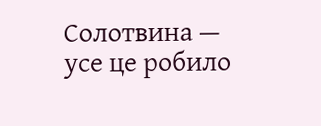Солотвина — усе це робило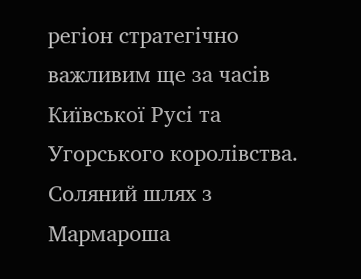регіон стратегічно важливим ще за часів Київської Русі та Угорського королівства. Соляний шлях з Мармароша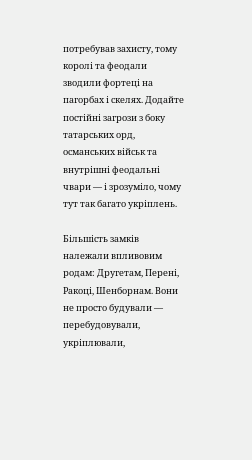потребував захисту, тому королі та феодали зводили фортеці на пагорбах і скелях. Додайте постійні загрози з боку татарських орд, османських військ та внутрішні феодальні чвари — і зрозуміло, чому тут так багато укріплень.

Більшість замків належали впливовим родам: Другетам, Перені, Ракоці, Шенборнам. Вони не просто будували — перебудовували, укріплювали,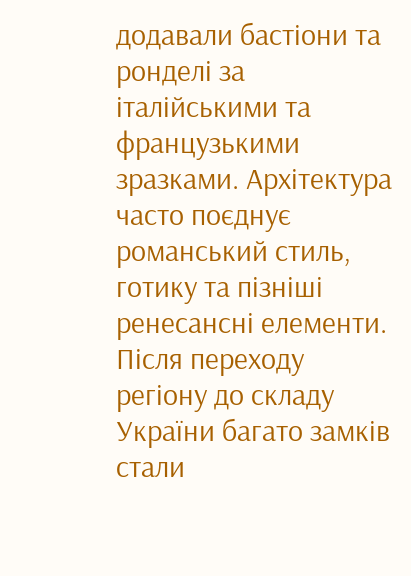додавали бастіони та ронделі за італійськими та французькими зразками. Архітектура часто поєднує романський стиль, готику та пізніші ренесансні елементи. Після переходу регіону до складу України багато замків стали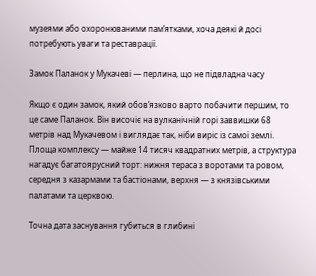музеями або охоронюваними пам’ятками, хоча деякі й досі потребують уваги та реставрації.

Замок Паланок у Мукачеві — перлина, що не підвладна часу

Якщо є один замок, який обов’язково варто побачити першим, то це саме Паланок. Він височіє на вулканічній горі заввишки 68 метрів над Мукачевом і виглядає так, ніби виріс із самої землі. Площа комплексу — майже 14 тисяч квадратних метрів, а структура нагадує багатоярусний торт: нижня тераса з воротами та ровом, середня з казармами та бастіонами, верхня — з князівськими палатами та церквою.

Точна дата заснування губиться в глибині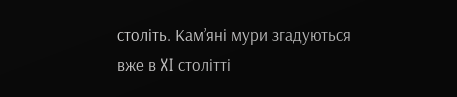століть. Кам’яні мури згадуються вже в XI столітті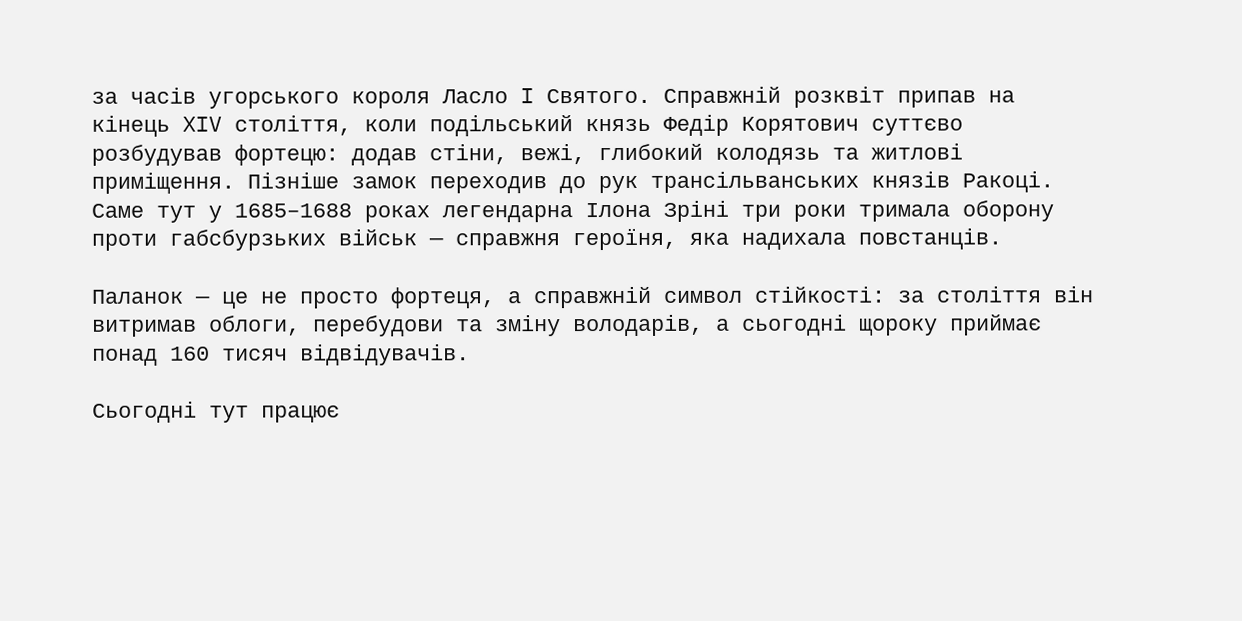за часів угорського короля Ласло I Святого. Справжній розквіт припав на кінець XIV століття, коли подільський князь Федір Корятович суттєво розбудував фортецю: додав стіни, вежі, глибокий колодязь та житлові приміщення. Пізніше замок переходив до рук трансільванських князів Ракоці. Саме тут у 1685–1688 роках легендарна Ілона Зріні три роки тримала оборону проти габсбурзьких військ — справжня героїня, яка надихала повстанців.

Паланок — це не просто фортеця, а справжній символ стійкості: за століття він витримав облоги, перебудови та зміну володарів, а сьогодні щороку приймає понад 160 тисяч відвідувачів.

Сьогодні тут працює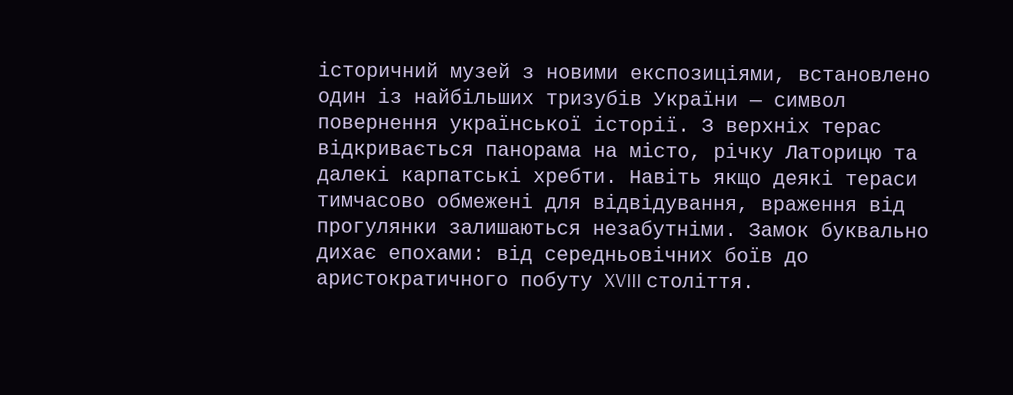історичний музей з новими експозиціями, встановлено один із найбільших тризубів України — символ повернення української історії. З верхніх терас відкривається панорама на місто, річку Латорицю та далекі карпатські хребти. Навіть якщо деякі тераси тимчасово обмежені для відвідування, враження від прогулянки залишаються незабутніми. Замок буквально дихає епохами: від середньовічних боїв до аристократичного побуту XVIII століття.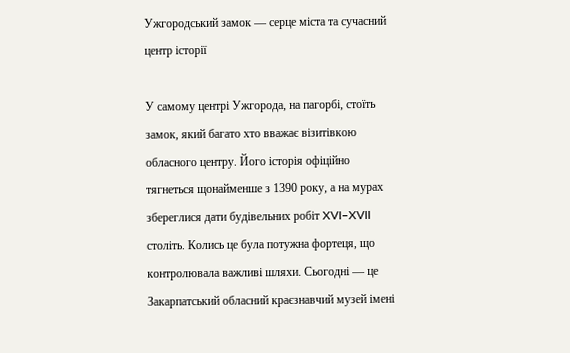Ужгородський замок — серце міста та сучасний центр історії

У самому центрі Ужгорода, на пагорбі, стоїть замок, який багато хто вважає візитівкою обласного центру. Його історія офіційно тягнеться щонайменше з 1390 року, а на мурах збереглися дати будівельних робіт XVI–XVII століть. Колись це була потужна фортеця, що контролювала важливі шляхи. Сьогодні — це Закарпатський обласний краєзнавчий музей імені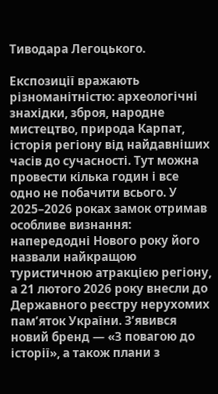Тиводара Легоцького.

Експозиції вражають різноманітністю: археологічні знахідки, зброя, народне мистецтво, природа Карпат, історія регіону від найдавніших часів до сучасності. Тут можна провести кілька годин і все одно не побачити всього. У 2025–2026 роках замок отримав особливе визнання: напередодні Нового року його назвали найкращою туристичною атракцією регіону, а 21 лютого 2026 року внесли до Державного реєстру нерухомих пам’яток України. З’явився новий бренд — «З повагою до історії», а також плани з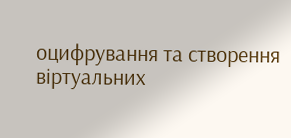оцифрування та створення віртуальних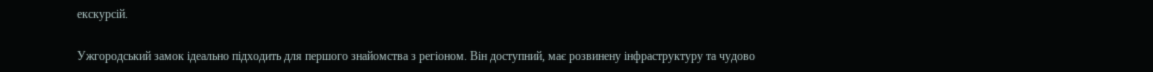екскурсій.

Ужгородський замок ідеально підходить для першого знайомства з регіоном. Він доступний, має розвинену інфраструктуру та чудово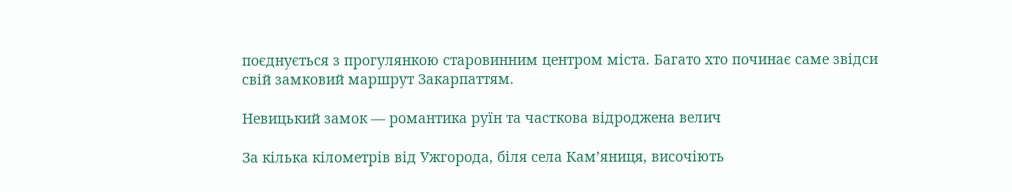поєднується з прогулянкою старовинним центром міста. Багато хто починає саме звідси свій замковий маршрут Закарпаттям.

Невицький замок — романтика руїн та часткова відроджена велич

За кілька кілометрів від Ужгорода, біля села Кам’яниця, височіють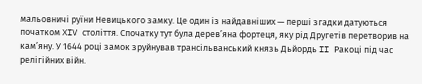мальовничі руїни Невицького замку. Це один із найдавніших — перші згадки датуються початком XIV століття. Спочатку тут була дерев’яна фортеця, яку рід Другетів перетворив на кам’яну. У 1644 році замок зруйнував трансільванський князь Дьйордь II Ракоці під час релігійних війн.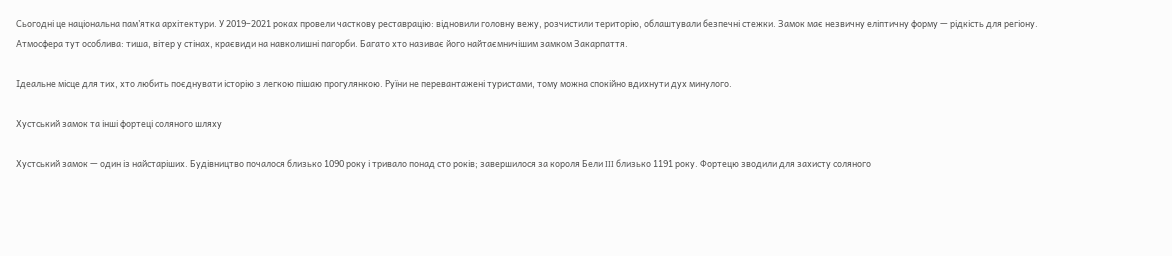Сьогодні це національна пам’ятка архітектури. У 2019–2021 роках провели часткову реставрацію: відновили головну вежу, розчистили територію, облаштували безпечні стежки. Замок має незвичну еліптичну форму — рідкість для регіону. Атмосфера тут особлива: тиша, вітер у стінах, краєвиди на навколишні пагорби. Багато хто називає його найтаємничішим замком Закарпаття.

Ідеальне місце для тих, хто любить поєднувати історію з легкою пішаю прогулянкою. Руїни не перевантажені туристами, тому можна спокійно вдихнути дух минулого.

Хустський замок та інші фортеці соляного шляху

Хустський замок — один із найстаріших. Будівництво почалося близько 1090 року і тривало понад сто років; завершилося за короля Бели III близько 1191 року. Фортецю зводили для захисту соляного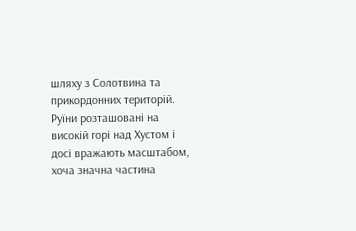шляху з Солотвина та прикордонних територій. Руїни розташовані на високій горі над Хустом і досі вражають масштабом, хоча значна частина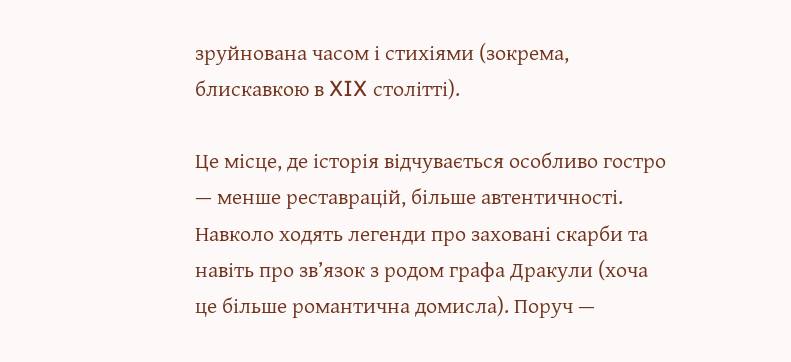зруйнована часом і стихіями (зокрема, блискавкою в XIX столітті).

Це місце, де історія відчувається особливо гостро — менше реставрацій, більше автентичності. Навколо ходять легенди про заховані скарби та навіть про зв’язок з родом графа Дракули (хоча це більше романтична домисла). Поруч —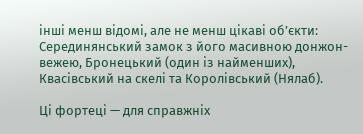інші менш відомі, але не менш цікаві об’єкти: Серединянський замок з його масивною донжон-вежею, Бронецький (один із найменших), Квасівський на скелі та Королівський (Нялаб).

Ці фортеці — для справжніх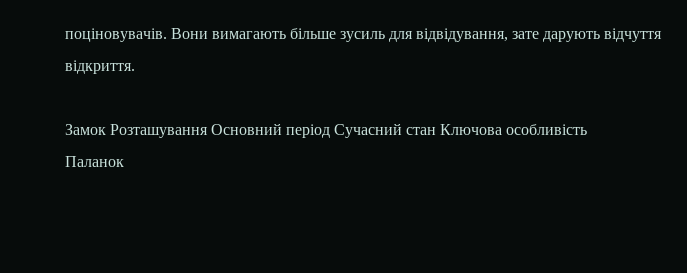поціновувачів. Вони вимагають більше зусиль для відвідування, зате дарують відчуття відкриття.

Замок Розташування Основний період Сучасний стан Ключова особливість
Паланок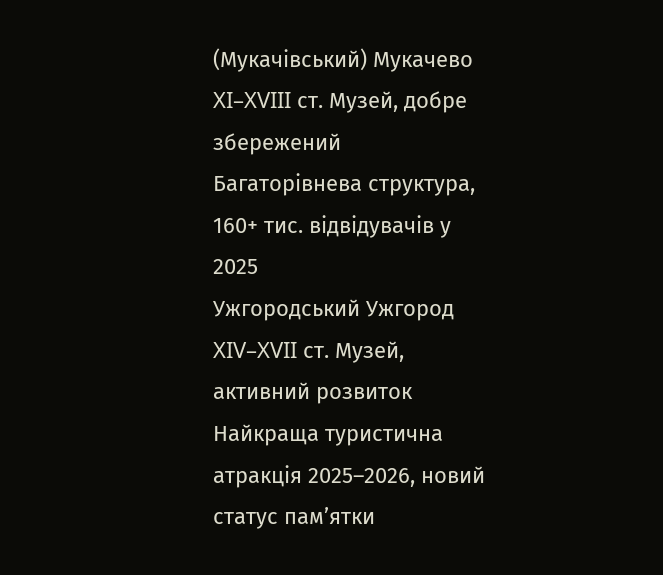(Мукачівський) Мукачево XI–XVIII ст. Музей, добре збережений Багаторівнева структура, 160+ тис. відвідувачів у 2025
Ужгородський Ужгород XIV–XVII ст. Музей, активний розвиток Найкраща туристична атракція 2025–2026, новий статус пам’ятки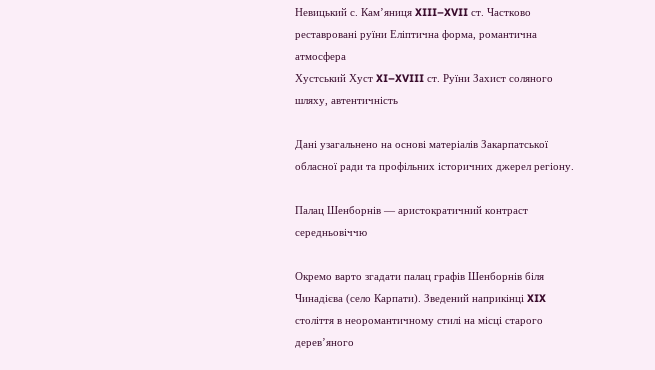Невицький с. Кам’яниця XIII–XVII ст. Частково реставровані руїни Еліптична форма, романтична атмосфера
Хустський Хуст XI–XVIII ст. Руїни Захист соляного шляху, автентичність

Дані узагальнено на основі матеріалів Закарпатської обласної ради та профільних історичних джерел регіону.

Палац Шенборнів — аристократичний контраст середньовіччю

Окремо варто згадати палац графів Шенборнів біля Чинадієва (село Карпати). Зведений наприкінці XIX століття в неоромантичному стилі на місці старого дерев’яного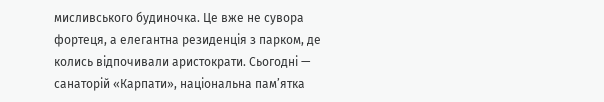мисливського будиночка. Це вже не сувора фортеця, а елегантна резиденція з парком, де колись відпочивали аристократи. Сьогодні — санаторій «Карпати», національна пам’ятка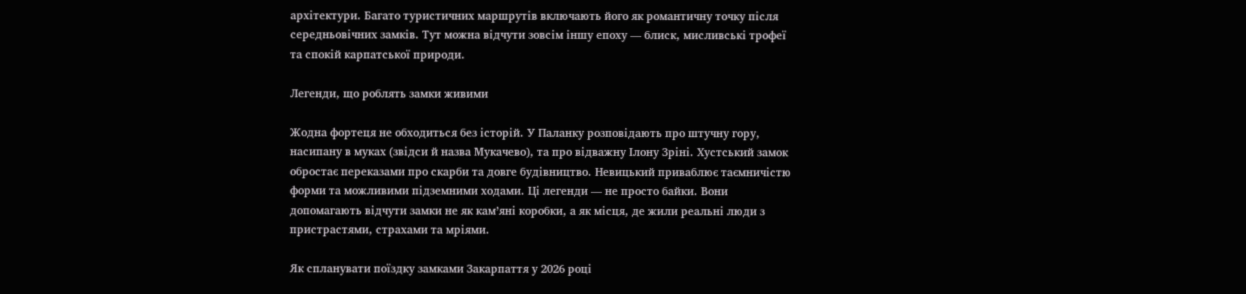архітектури. Багато туристичних маршрутів включають його як романтичну точку після середньовічних замків. Тут можна відчути зовсім іншу епоху — блиск, мисливські трофеї та спокій карпатської природи.

Легенди, що роблять замки живими

Жодна фортеця не обходиться без історій. У Паланку розповідають про штучну гору, насипану в муках (звідси й назва Мукачево), та про відважну Ілону Зріні. Хустський замок обростає переказами про скарби та довге будівництво. Невицький приваблює таємничістю форми та можливими підземними ходами. Ці легенди — не просто байки. Вони допомагають відчути замки не як кам’яні коробки, а як місця, де жили реальні люди з пристрастями, страхами та мріями.

Як спланувати поїздку замками Закарпаття у 2026 році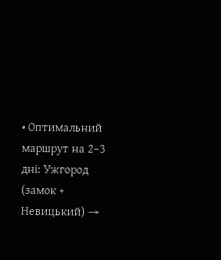• Оптимальний маршрут на 2–3 дні: Ужгород (замок + Невицький) →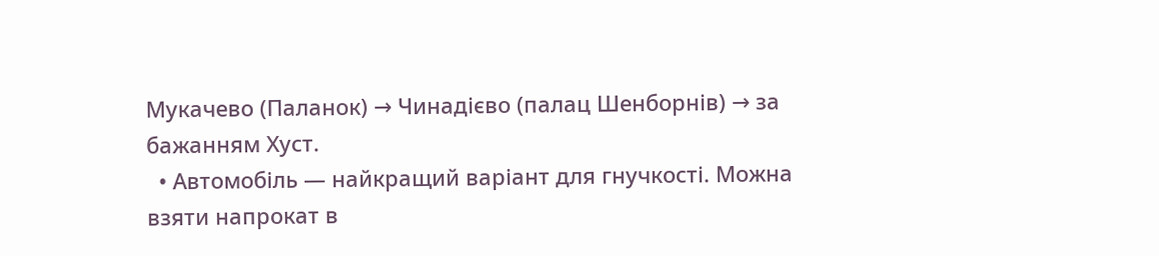Мукачево (Паланок) → Чинадієво (палац Шенборнів) → за бажанням Хуст.
  • Автомобіль — найкращий варіант для гнучкості. Можна взяти напрокат в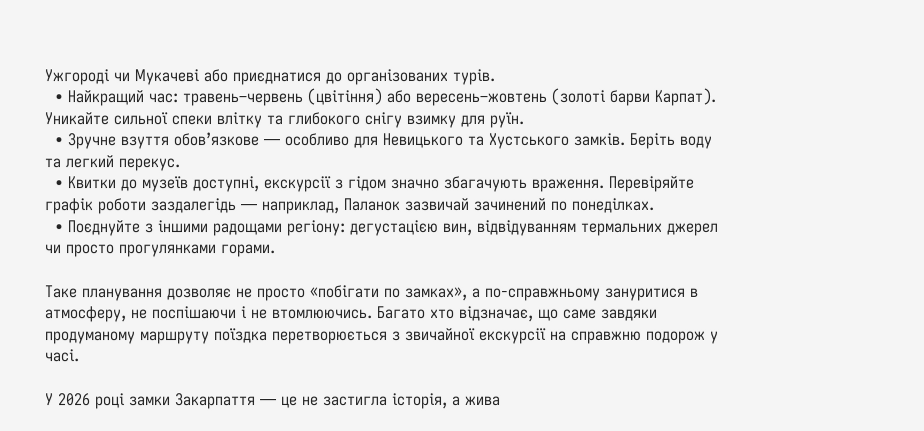Ужгороді чи Мукачеві або приєднатися до організованих турів.
  • Найкращий час: травень–червень (цвітіння) або вересень–жовтень (золоті барви Карпат). Уникайте сильної спеки влітку та глибокого снігу взимку для руїн.
  • Зручне взуття обов’язкове — особливо для Невицького та Хустського замків. Беріть воду та легкий перекус.
  • Квитки до музеїв доступні, екскурсії з гідом значно збагачують враження. Перевіряйте графік роботи заздалегідь — наприклад, Паланок зазвичай зачинений по понеділках.
  • Поєднуйте з іншими радощами регіону: дегустацією вин, відвідуванням термальних джерел чи просто прогулянками горами.

Таке планування дозволяє не просто «побігати по замках», а по-справжньому зануритися в атмосферу, не поспішаючи і не втомлюючись. Багато хто відзначає, що саме завдяки продуманому маршруту поїздка перетворюється з звичайної екскурсії на справжню подорож у часі.

У 2026 році замки Закарпаття — це не застигла історія, а жива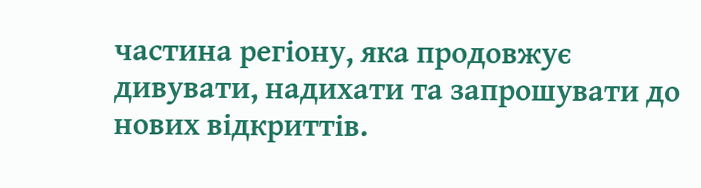частина регіону, яка продовжує дивувати, надихати та запрошувати до нових відкриттів.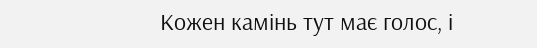Кожен камінь тут має голос, і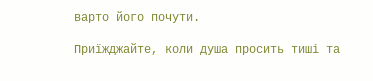варто його почути.

Приїжджайте, коли душа просить тиші та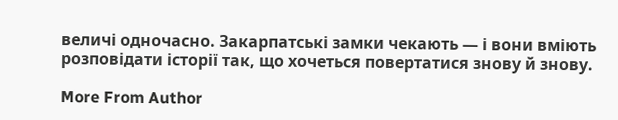величі одночасно. Закарпатські замки чекають — і вони вміють розповідати історії так, що хочеться повертатися знову й знову.

More From Author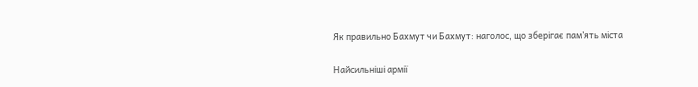Як правильно Бахмут чи Бахмут: наголос, що зберігає пам’ять міста

Найсильніші армії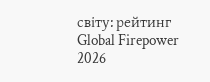світу: рейтинг Global Firepower 2026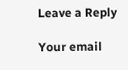Leave a Reply

Your email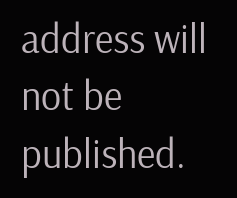address will not be published.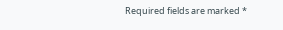Required fields are marked *